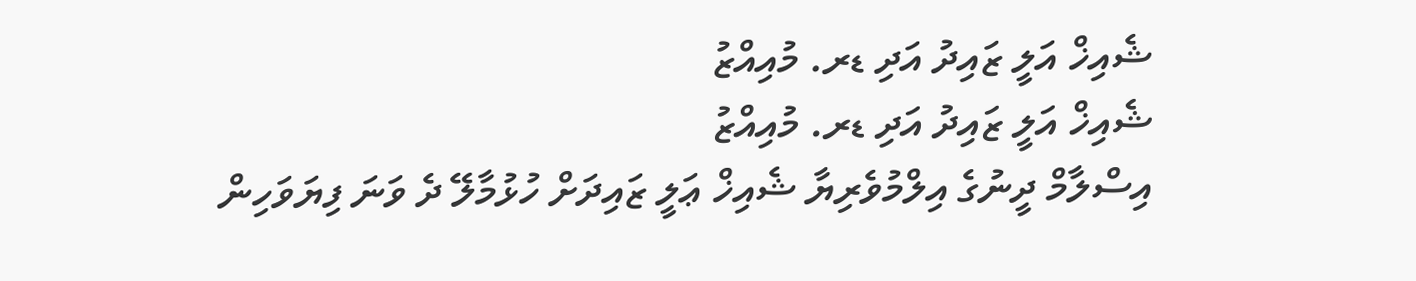ޝެއިޚް އަލީ ޒައިދު އަދި ޑރ. މުއިއްޒު
ޝެއިޚް އަލީ ޒައިދު އަދި ޑރ. މުއިއްޒު
އިސްލާމް ދީނުގެ އިލްމުވެރިޔާ ޝެއިޚް ޢަލީ ޒައިދަށް ހުޅުމާލޭ ދެ ވަނަ ފިޔަވަހިން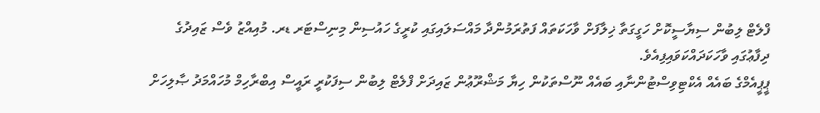ފްލެޓް ލިބުން ސިޔާސީކޮށް ހަގީގަތާ ޚިލާފަށް ވާހަކަތައް ފަތުރަމުންދާ މައްސަލައިގައި ކުރީގެ ހައުސިން މިނިސްޓަރ ޑރ. މުއިއްޒު ވެސް ޒައިދުގެ ދިފާޢުގައި ވާހަކަދައްކަވައިފިއެވެ.
ޕީޕީއެމްގެ ބައެއް އެކްޓިވިސްޓުންނާއި ބައެއް ނޫސްތަކުން ހިޔާ މަޝްރޫޢުން ޒައިދަށް ފްލެޓް ލިބުން ސިފަކުރީ ރައީސް އިބްރާހިމް މުހައްމަދު ޞާލިހަށް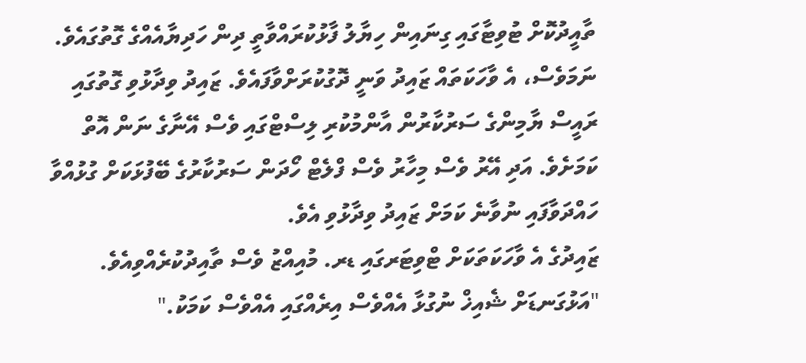ތާއީދުކޮށް ޓުވިޓާގައި ގިނައިން ހިޔާލު ފާޅުކުރައްވާތީ ދިން ހަދިޔާއެއްގެ ގޮތުގައެވެ.
ނަމަވެސް، އެ ވާހަކަތައް ޒައިދު ވަނީ ދޮގުކުރަށްވާފައެވެ. ޒައިދު ވިދާޅުވި ގޮތުގައި ރައީސް ޔާމިންގެ ސަރުކާރުން އާންމުކުރި ލިސްޓްގައި ވެސް އޭނާގެ ނަން އޮތް ކަމަށެވެ. އަދި އޭރު ވެސް މިހާރު ވެސް ފްލެޓް ހޯދަން ސަރުކާރުގެ ބޭފުޅަކަށް ގުޅުއްވާ ހައްދަވާފައި ނުވާނެ ކަމަށް ޒައިދު ވިދާޅުވި އެވެ.
ޒައިދުގެ އެ ވާހަކަތަކަށް ޓްވިޓަރގައި ޑރ. މުއިއްޒު ވެސް ތާއިދުކުރެއްވިއެވެ.
"އަޅުގަނޑަށް ޝެއިޚް ނުގުޅާ އެއްވެސް އިރެއްގައި އެއްވެސް ކަމަކު."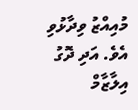މުއިއްޒު ވިދާޅުވި އެވެ. އަދި ދޮގު އިލާޒާމް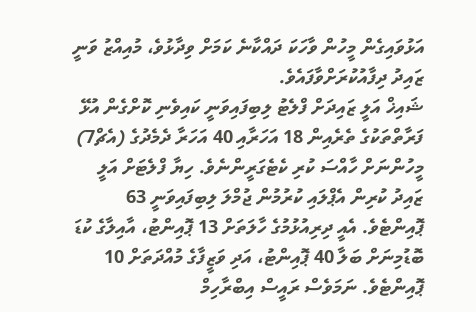އަޅުވައިގެން މީހުން ވާހަކަ ދައްކާނެ ކަމަށް ވިދާޅުވެ، މުއިއްޒު ވަނީ ޒައިދު ދިފާއުކުރަށްވާފައެވެ.
ޝައިޚް އަލީ ޒައިދަށް ފްލެޓު ލިބިފައިވަނީ ކައިވެނި ކޮށްގެން އުޅޭ ފަރާތްތަކުގެ ތެރެއިން 18 އަހަރާއި 40 އަހަރާ ދެމެދުގެ (އެޗް7) މީހުންނަށް ހާއްސަ ކުރި ކެޓެގަރީންނެވެ. ހިޔާ ފްލެޓަށް އަލީ ޒައިދު ކުރިން އެޕްލައި ކުރުމުން ޖުމްލަ ލިބިފައިވަނީ 63 ޕޮއިންޓެވެ. އެއީ ދިރިއުޅުމުގެ ހާލަތަށް 13 ޕޮއިންޓު، އާއިލާގެ ކުޑަ ބޮޑުމިނަށް ބަލާ 40 ޕޮއިންޓު، އަދި ވަޒީފާގެ މުއްދަތަށް 10 ޕޮއިންޓެވެ. ނަމަވެސް ރައީސް އިބްރާހިމް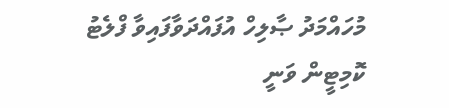މުހައްމަދު ޞާލިހް އުފައްދަވާފައިވާ ފްލެޓު ކޮމިޓީން ވަނީ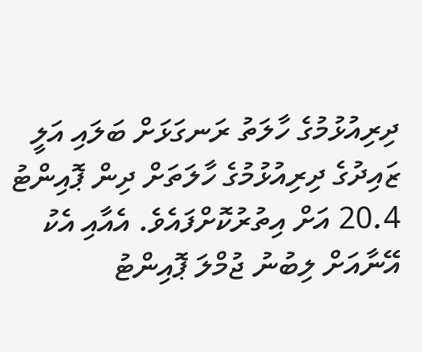ދިރިއުޅުމުގެ ހާލަތު ރަނގަޅަށް ބަލައި އަލީ ޒައިދުގެ ދިރިއުޅުމުގެ ހާލަތަށް ދިން ޕޮއިންޓު 20.4 އަށް އިތުރުކޮށްފައެވެ. އެއާއި އެކު އޭނާއަށް ލިބުނު ޖުމްލަ ޕޮއިންޓު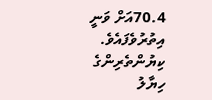70.4އަށް ވަނީ އިތުރުވެފައެވެ.
ކިޔުންތެރިންގެ ހިޔާލު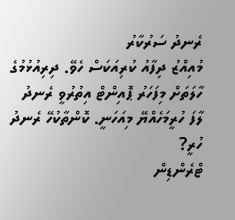ރެނދު ސަރުކާރު
މުއިއްޒު ދިފާއު ކުރިއަކަސް ހެވޭ. ދިރިއުޅުމުގެ ހާލަތަށް މިފަހަރު ޕޮއިންޓް އިތުރުވީ ރެނދު ލާފަ ހުރީމަހެއްޔޭ މިއަހަނީ. ކޮންތާކުހޭ ރެނދު ހުރީ?
ޓްރެންޑިން